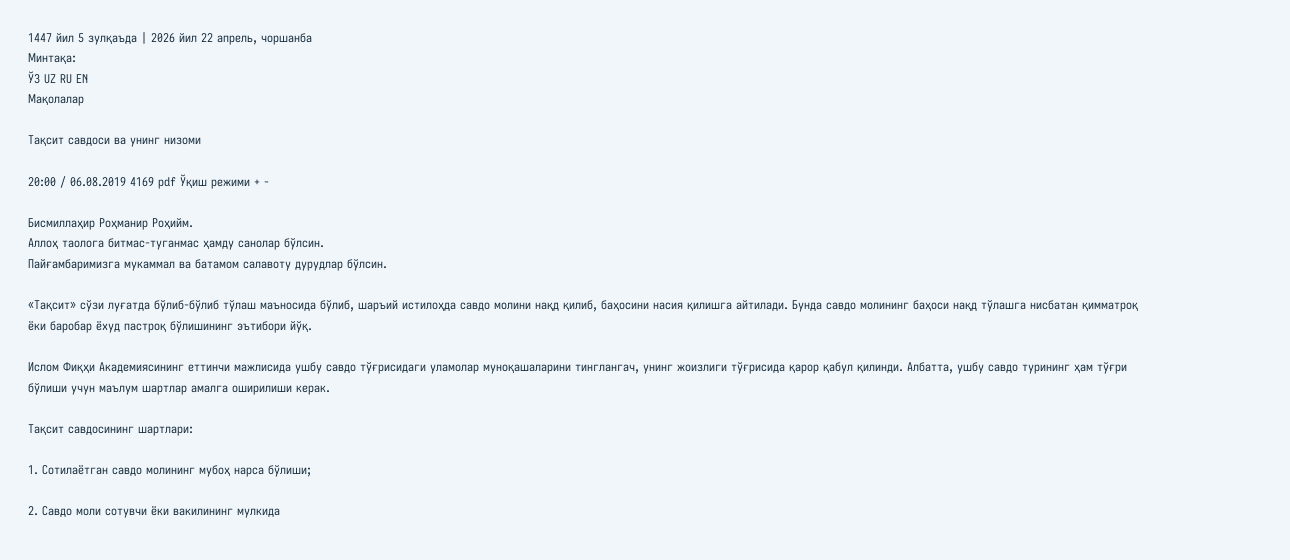1447 йил 5 зулқаъда | 2026 йил 22 апрель, чоршанба
Минтақа:
ЎЗ UZ RU EN
Мақолалар

Тақсит савдоси ва унинг низоми

20:00 / 06.08.2019 4169 pdf Ўқиш режими + -

Бисмиллаҳир Роҳманир Роҳийм.
Аллоҳ таолога битмас-туганмас ҳамду санолар бўлсин.
Пайғамбаримизга мукаммал ва батамом салавоту дурудлар бўлсин.

«Тақсит» сўзи луғатда бўлиб-бўлиб тўлаш маъносида бўлиб, шаръий истилоҳда савдо молини нақд қилиб, баҳосини насия қилишга айтилади. Бунда савдо молининг баҳоси нақд тўлашга нисбатан қимматроқ ёки баробар ёхуд пастроқ бўлишининг эътибори йўқ.

Ислом Фиқҳи Академиясининг еттинчи мажлисида ушбу савдо тўғрисидаги уламолар муноқашаларини тинглангач, унинг жоизлиги тўғрисида қарор қабул қилинди. Албатта, ушбу савдо турининг ҳам тўғри бўлиши учун маълум шартлар амалга оширилиши керак.

Тақсит савдосининг шартлари:

1. Сотилаётган савдо молининг мубоҳ нарса бўлиши;

2. Савдо моли сотувчи ёки вакилининг мулкида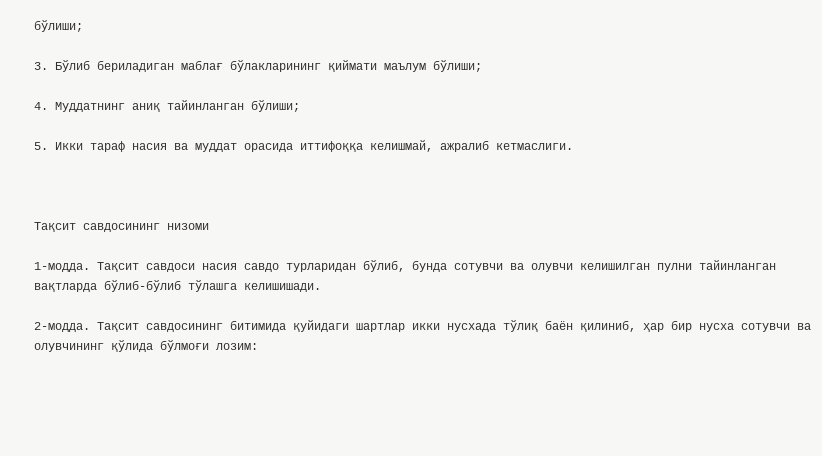бўлиши;

3. Бўлиб бериладиган маблағ бўлакларининг қиймати маълум бўлиши;

4. Муддатнинг аниқ тайинланган бўлиши;

5. Икки тараф насия ва муддат орасида иттифоққа келишмай, ажралиб кетмаслиги.



Тақсит савдосининг низоми

1-модда. Тақсит савдоси насия савдо турларидан бўлиб, бунда сотувчи ва олувчи келишилган пулни тайинланган вақтларда бўлиб-бўлиб тўлашга келишишади.

2-модда. Тақсит савдосининг битимида қуйидаги шартлар икки нусхада тўлиқ баён қилиниб, ҳар бир нусха сотувчи ва олувчининг қўлида бўлмоғи лозим: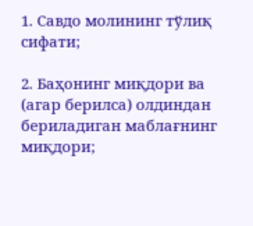1. Савдо молининг тўлиқ сифати;

2. Баҳонинг миқдори ва (агар берилса) олдиндан бериладиган маблағнинг миқдори;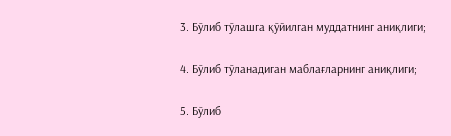3. Бўлиб тўлашга қўйилган муддатнинг аниқлиги;

4. Бўлиб тўланадиган маблағларнинг аниқлиги;

5. Бўлиб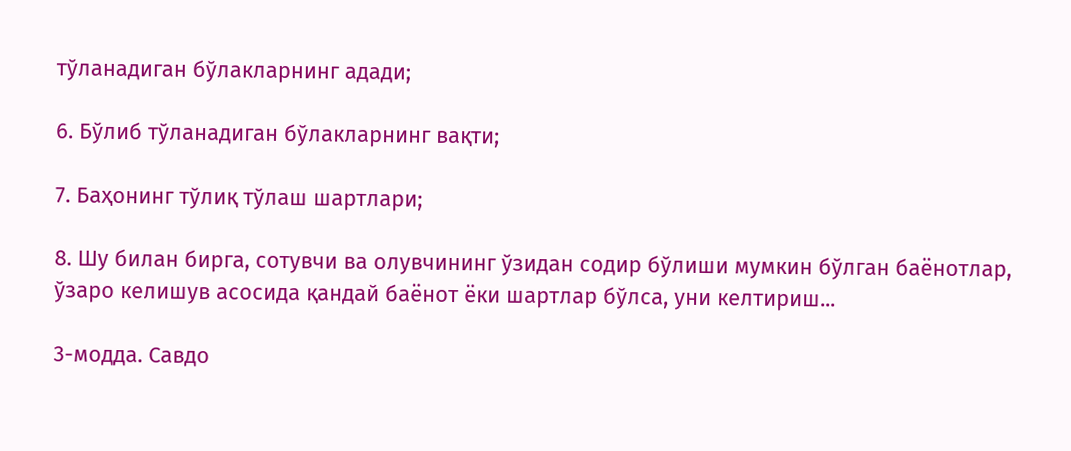тўланадиган бўлакларнинг адади;

6. Бўлиб тўланадиган бўлакларнинг вақти;

7. Баҳонинг тўлиқ тўлаш шартлари;

8. Шу билан бирга, сотувчи ва олувчининг ўзидан содир бўлиши мумкин бўлган баёнотлар, ўзаро келишув асосида қандай баёнот ёки шартлар бўлса, уни келтириш...

3-модда. Савдо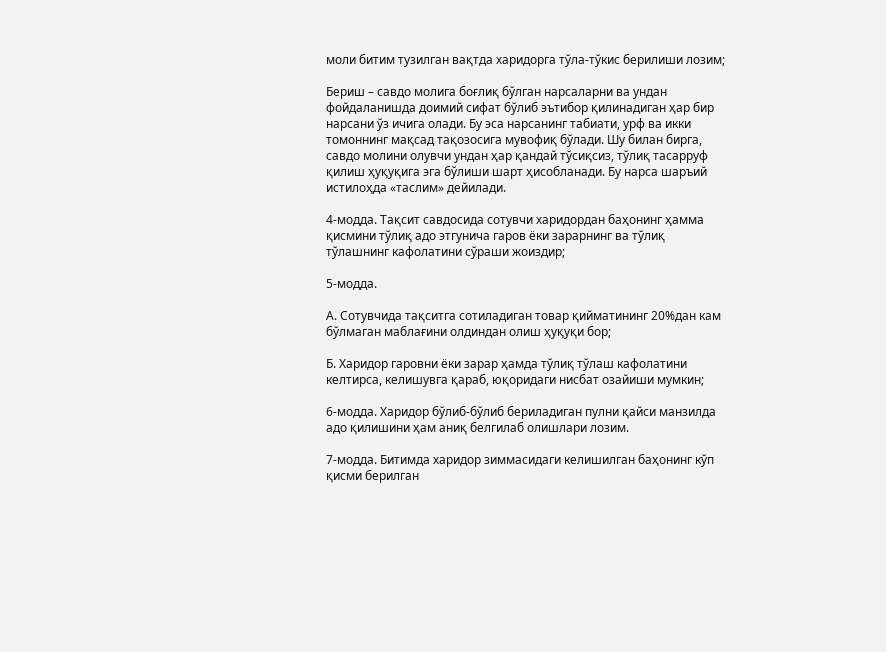моли битим тузилган вақтда харидорга тўла-тўкис берилиши лозим;

Бериш – савдо молига боғлиқ бўлган нарсаларни ва ундан фойдаланишда доимий сифат бўлиб эътибор қилинадиган ҳар бир нарсани ўз ичига олади. Бу эса нарсанинг табиати, урф ва икки томоннинг мақсад тақозосига мувофиқ бўлади. Шу билан бирга, савдо молини олувчи ундан ҳар қандай тўсиқсиз, тўлиқ тасарруф қилиш ҳуқуқига эга бўлиши шарт ҳисобланади. Бу нарса шаръий истилоҳда «таслим» дейилади.

4-модда. Тақсит савдосида сотувчи харидордан баҳонинг ҳамма қисмини тўлиқ адо этгунича гаров ёки зарарнинг ва тўлиқ тўлашнинг кафолатини сўраши жоиздир;

5-модда.

А. Сотувчида тақситга сотиладиган товар қийматининг 20%дан кам бўлмаган маблағини олдиндан олиш ҳуқуқи бор;

Б. Харидор гаровни ёки зарар ҳамда тўлиқ тўлаш кафолатини келтирса, келишувга қараб, юқоридаги нисбат озайиши мумкин;

6-модда. Харидор бўлиб-бўлиб бериладиган пулни қайси манзилда адо қилишини ҳам аниқ белгилаб олишлари лозим.

7-модда. Битимда харидор зиммасидаги келишилган баҳонинг кўп қисми берилган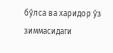бўлса ва харидор ўз зиммасидаги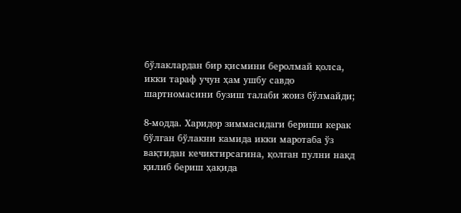бўлаклардан бир қисмини беролмай қолса, икки тараф учун ҳам ушбу савдо шартномасини бузиш талаби жоиз бўлмайди;

8-модда. Харидор зиммасидаги бериши керак бўлган бўлакни камида икки маротаба ўз вақтидан кечиктирсагина, қолган пулни нақд қилиб бериш ҳақида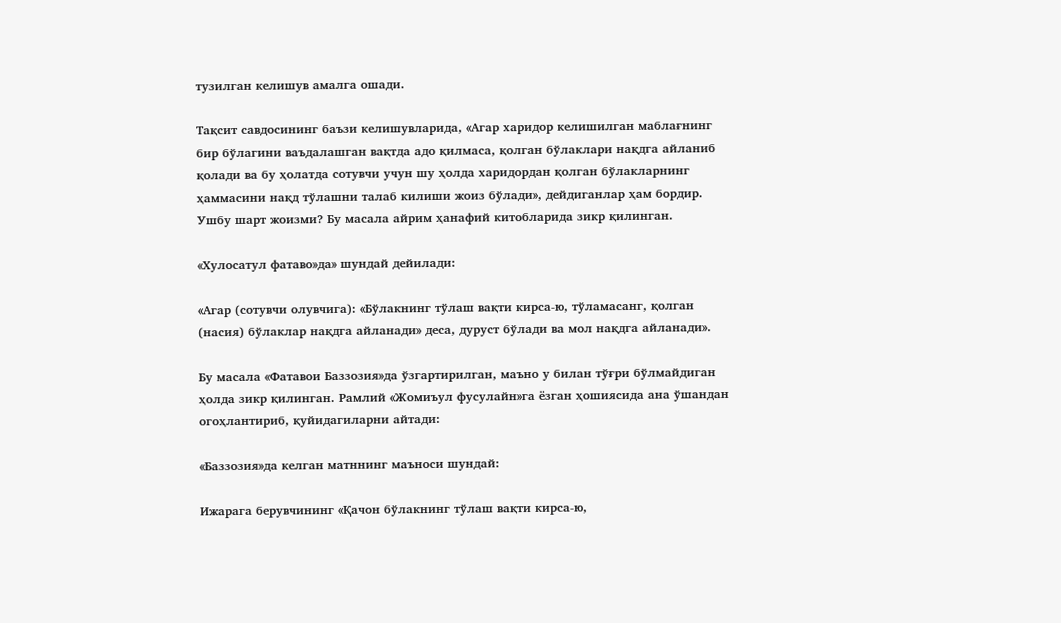тузилган келишув амалга ошади.

Тақсит савдосининг баъзи келишувларида, «Агар харидор келишилган маблағнинг бир бўлагини ваъдалашган вақтда адо қилмаса, қолган бўлаклари нақдга айланиб қолади ва бу ҳолатда сотувчи учун шу ҳолда харидордан қолган бўлакларнинг ҳаммасини нақд тўлашни талаб килиши жоиз бўлади», дейдиганлар ҳам бордир. Ушбу шарт жоизми? Бу масала айрим ҳанафий китобларида зикр қилинган.

«Хулосатул фатаво»да» шундай дейилади:

«Агар (сотувчи олувчига): «Бўлакнинг тўлаш вақти кирса-ю, тўламасанг, қолган (насия) бўлаклар нақдга айланади» деса, дуруст бўлади ва мол нақдга айланади».

Бу масала «Фатавои Баззозия»да ўзгартирилган, маъно у билан тўғри бўлмайдиган ҳолда зикр қилинган. Рамлий «Жомиъул фусулайн»га ёзган ҳошиясида ана ўшандан огоҳлантириб, қуйидагиларни айтади:

«Баззозия»да келган матннинг маъноси шундай:

Ижарага берувчининг «Қачон бўлакнинг тўлаш вақти кирса-ю,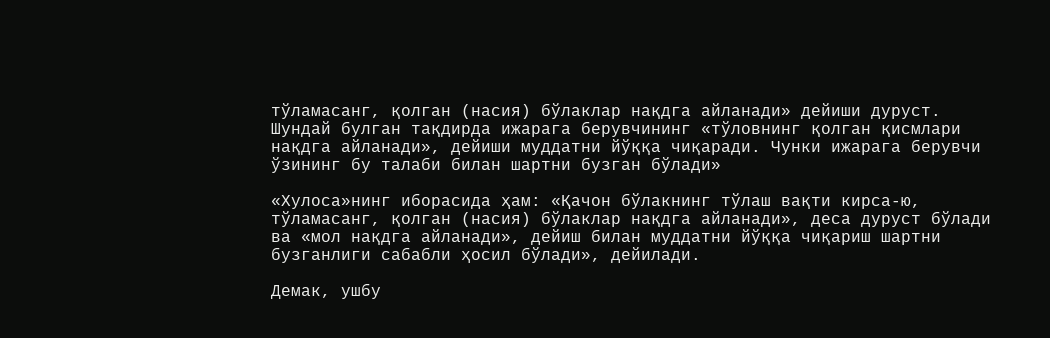тўламасанг, қолган (насия) бўлаклар нақдга айланади» дейиши дуруст. Шундай булган тақдирда ижарага берувчининг «тўловнинг қолган қисмлари нақдга айланади», дейиши муддатни йўққа чиқаради. Чунки ижарага берувчи ўзининг бу талаби билан шартни бузган бўлади»

«Хулоса»нинг иборасида ҳам: «Қачон бўлакнинг тўлаш вақти кирса-ю, тўламасанг, қолган (насия) бўлаклар нақдга айланади», деса дуруст бўлади ва «мол нақдга айланади», дейиш билан муддатни йўққа чиқариш шартни бузганлиги сабабли ҳосил бўлади», дейилади.

Демак, ушбу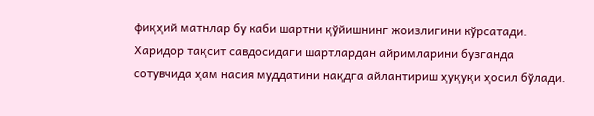фиқҳий матнлар бу каби шартни қўйишнинг жоизлигини кўрсатади. Харидор тақсит савдосидаги шартлардан айримларини бузганда сотувчида ҳам насия муддатини нақдга айлантириш ҳуқуқи ҳосил бўлади.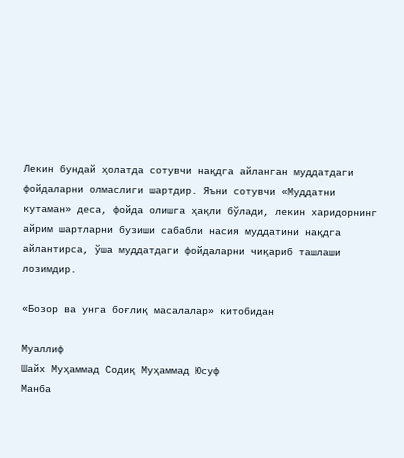Лекин бундай ҳолатда сотувчи нақдга айланган муддатдаги фойдаларни олмаслиги шартдир. Яъни сотувчи «Муддатни кутаман» деса, фойда олишга ҳақли бўлади, лекин харидорнинг айрим шартларни бузиши сабабли насия муддатини нақдга айлантирса, ўша муддатдаги фойдаларни чиқариб ташлаши лозимдир.

«Бозор ва унга боғлиқ масалалар» китобидан

Муаллиф
Шайх Муҳаммад Содиқ Муҳаммад Юсуф
Манба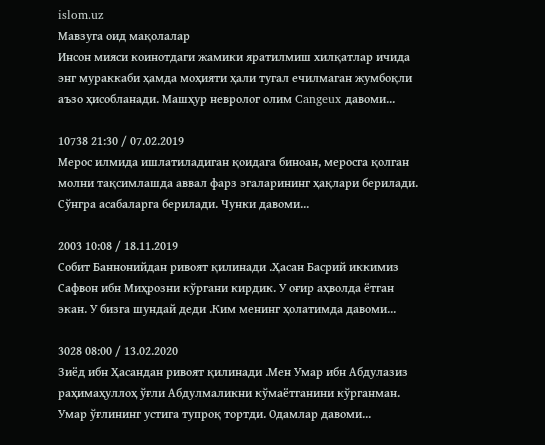islom.uz
Мавзуга оид мақолалар
Инсон мияси коинотдаги жамики яратилмиш хилқатлар ичида энг мураккаби ҳамда моҳияти ҳали тугал ечилмаган жумбоқли аъзо ҳисобланади. Машҳур невролог олим Cangeux давоми...

10738 21:30 / 07.02.2019
Мерос илмида ишлатиладиган қоидага биноан, меросга қолган молни тақсимлашда аввал фарз эгаларининг ҳақлари берилади. Сўнгра асабаларга берилади. Чунки давоми...

2003 10:08 / 18.11.2019
Собит Баннонийдан ривоят қилинади .Ҳасан Басрий иккимиз Сафвон ибн Миҳрозни кўргани кирдик. У оғир аҳволда ётган экан. У бизга шундай деди .Ким менинг ҳолатимда давоми...

3028 08:00 / 13.02.2020
Зиёд ибн Ҳасандан ривоят қилинади .Мен Умар ибн Абдулазиз раҳимаҳуллоҳ ўғли Абдулмаликни кўмаётганини кўрганман. Умар ўғлининг устига тупроқ тортди. Одамлар давоми...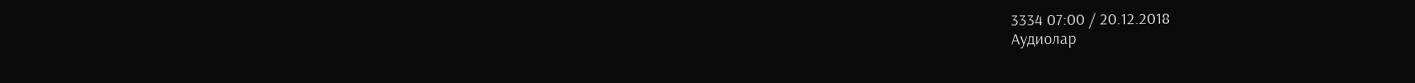3334 07:00 / 20.12.2018
Аудиолар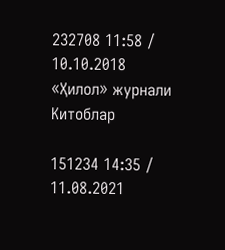232708 11:58 / 10.10.2018
«Ҳилол» журнали
Китоблар

151234 14:35 / 11.08.2021